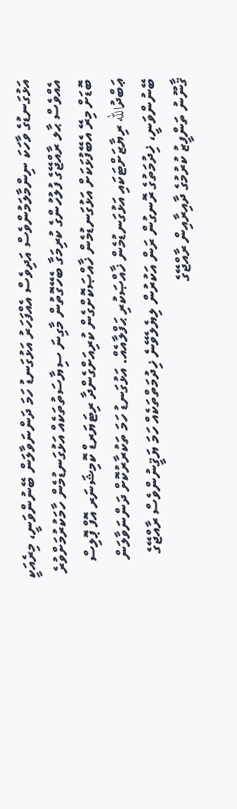އަޅުގަނޑުގެ ވާހަކަ ނިންމާލަމުންވެސް އަދިވެސް އެއްފަހަރު އަޅުގަނޑު ހަމަ ދަންނަވާލަން ބޭނުންވަނީ، މިރެއަކީ އެއްވެސް ޙާލ ރާއްޖޭގެ ފުލުހުންގެ ކުރިމަގާ ބެހޭގޮތުން މާގިނަ ސިޔާސަތުތަކެއް އަޅުގަނޑުމެން ހާމަކުރުމަށްވުރެ ބޮޑަށް މިރޭ އެބޭފުޅަކަށް އަޅުގަނޑުމެން ޚާއްޞަކޮށްގެން ކުރިއަށްގެންދާ ރިޓަޔަރޑް ކޮމިޝަނަރ އޮފް ޕޮލިސް ޢަބްދުالله ރިޔާޒަށްޓަކައި އަޅުގަނޑުމެން ޚާއްޞަކުރި ޙަފްލާއެއް. އަޅުގަނޑު ހަމަ ތަކުރާރުކޮށް ދަންނަވާލަން ބޭނުންވަނީ، ޚިދުމަތުގެ ރޮނގުން ރަން އަކުރުން ލިޔެލެވޭނެ ޚިދުމަތްތަކެއް ހަމަ ޔަޤީނުންވެސް ރާއްޖޭގެ ޤާނޫނު ތަންފީޒު ކުރުމުގެ ދާއިރާއިން ރާއްޖޭގެ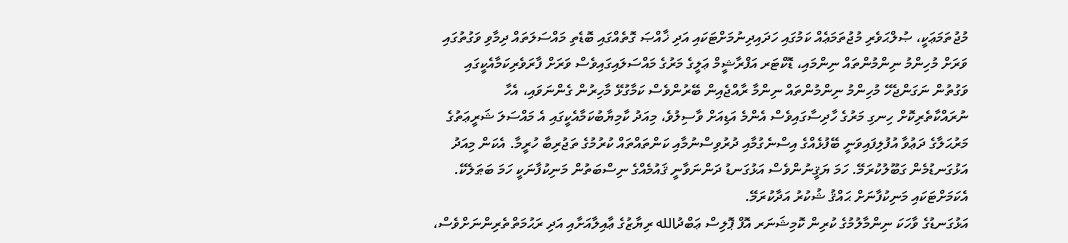މުޖުތަމަޢަކީ، ޞުލްޙަވެރި މުޖުތަމަޢެއް ކަމުގައި ހަދައިދިނުމަށްޓަކައި އަދި ޚާއްޞަ ގޮތެއްގައި ބޮޑެތި މައްސަލަތައް ދިމާވި ވަގުތުގައި ވަރަށް މުހިންމު ނިންމުންތައް ނިންމައި، ޑޮކްޓަރ އަފްރާޝީމް ޢަލީގެ މަރުގެ މައްސަލައިގައިވެސް ވަރަށް ފާރަވެރިކަމާއެކީގައި ވަގުތުން ނަގަންޖެހޭ މުހިންމު ނިންމުންތައް ނިންމާ ރާއްޖެއިން ބޭރުންވެސް ކަމާގުޅޭ މާހިރުން ގެންނަވައި، އެހާ ނުރައްކާތެރިކޮށް ހިނގި މަރުގެ ހާދިސާގައިވެސް އެންމެ އަޑިއަށް ވާސިލުވެ، މިއަދު ކާމިޔާބުކަމާއެކީގައި އެ މައްސަލަ ޝަރީޢަތުގެ މަރުޙަލާގެ ދަޢުވާ އުފުލިފައިވަނީ ބޭފުޅެއްގެ އިސްނެގުމާއި ދުރުވިސްނުމާއި ކަންތައްތައް ކުރުމުގެ ތަޖުރިބާ ހުރީމާ. އެކަން މިއަދު އަޅުގަނޑުމެން ގަބޫލުކުރަމޭ. ހަމަ ޔަޤީނުންވެސް އަޅުގަނޑު ދަންނަވާނީ ޤައުމެއްގެ ނިސްބަތުން މަނިކުފާނަކީ ހަމަ ބަޠަލެކޭ. އެކަމަށްޓަކައި މަނިކުފާނަށް ޙައްޤު ޝުކުރު އަދާކުރަމޭ.
އަޅުގަނޑުގެ ވާހަކަ ނިންމާލުމުގެ ކުރިން ކޮމިޝަނަރ އޮފް ޕޮލިސް ޢަބްދުالله ރިޔާޒުގެ ޢާއިލާއަށާއި އަދި ރަޙުމަތްތެރިންނަށްވެސް،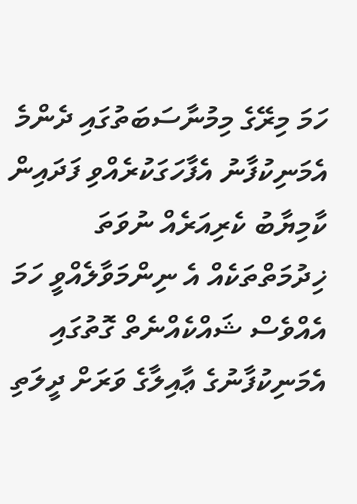ހަމަ މިރޭގެ މިމުނާސަބަތުގައި ދެންމެ އެމަނިކުފާނު އެފާހަގަކުރެއްވި ފަދައިން ކާމިޔާބު ކެރިއަރެއް ނުވަތަ ޚިދުމަތްތަކެއް އެ ނިންމަވާލެއްވީ ހަމަ އެއްވެސް ޝައްކެއްނެތް ގޮތުގައި އެމަނިކުފާނުގެ ޢާއިލާގެ ވަރަށް ދީލަތި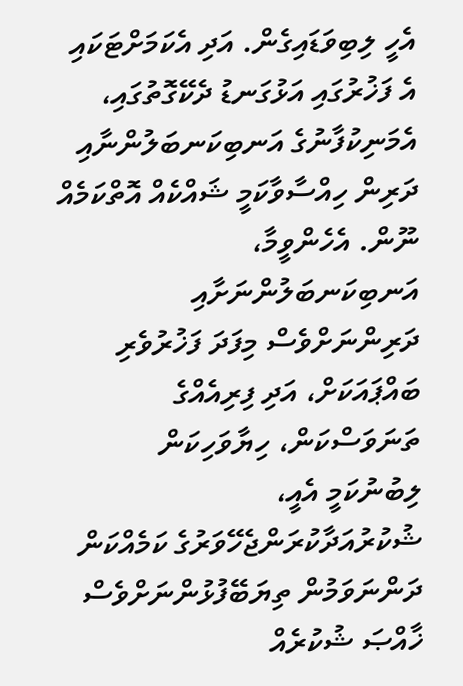އެހީ ލިބިވަޑައިގެން. އަދި އެކަމަށްޓަކައި އެ ފަޚުރުގައި އަޅުގަނޑު ދެކޭގޮތުގައި، އެމަނިކުފާނުގެ އަނބިކަނބަލުންނާއި ދަރިން ހިއްސާވާކަމީ ޝައްކެއް އޮތްކަމެއް ނޫން. އެހެންވީމާ، އަނބިކަނބަލުންނަށާއި ދަރިންނަށްވެސް މިފަދަ ފަޚުރުވެރި ބައްޕައަކަށް، އަދި ފިރިއެއްގެ ތަނަވަސްކަން، ހިޔާވަހިކަން ލިބުނުކަމީ އެއީ، ޝުކުރުއަދާކުރަންޖެހޭވަރުގެ ކަމެއްކަން ދަންނަވަމުން ތިޔަބޭފުޅުންނަށްވެސް ޚާއްޞަ ޝުކުރެއް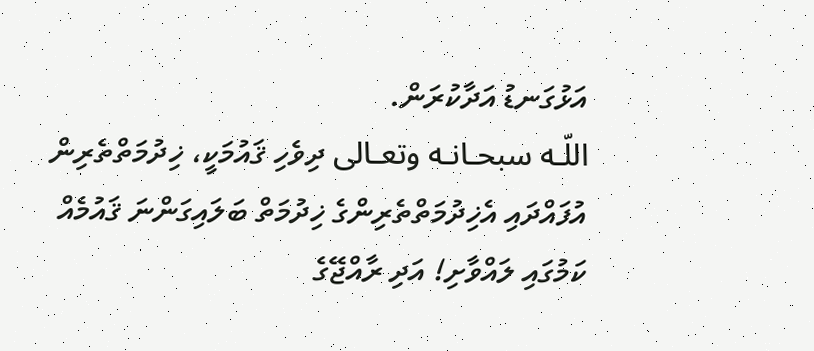އަޅުގަނޑު އަދާކުރަން.
اللّـه سبحـانـه وتعـالى ދިވެހި ޤައުމަކީ، ޚިދުމަތްތެރިން އުފައްދައި އެޚިދުމަތްތެރިންގެ ޚިދުމަތް ބަލައިގަންނަ ޤައުމެއް ކަމުގައި ލައްވާށި! އަދި ރާއްޖޭގެ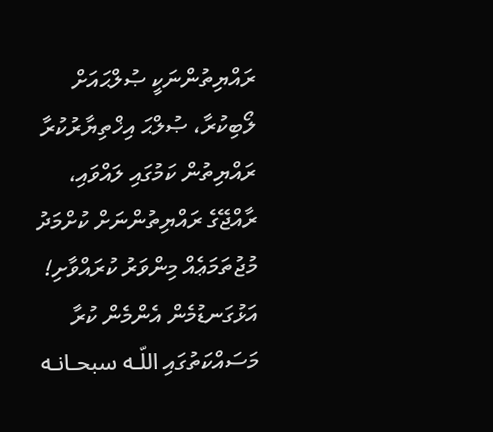ރައްޔިތުންނަކީ ޞުލްޙައަށް ލޯބިކުރާ، ޞުލްޙަ އިޚްތިޔާރުކުރާ ރައްޔިތުން ކަމުގައި ލައްވައި، ރާއްޖޭގެ ރައްޔިތުންނަށް ކުށްމަދު މުޖުތަމަޢެއް މިންވަރު ކުރައްވާށި! އަޅުގަނޑުމެން އެންމެން ކުރާ މަސައްކަތުގައި اللّـه سبحـانـه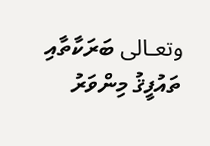وتعـالى ބަރަކާތާއި ތައުފީޤު މިންވަރު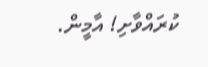ކުރައްވާށި! އާމީން.